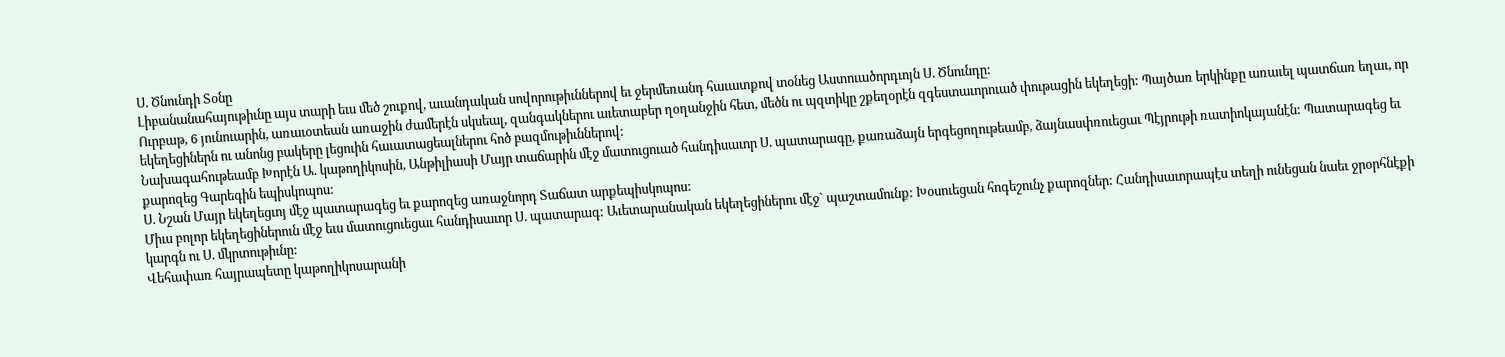Ս. Ծնունդի Տօնը
Լիբանանահայութիւնը այս տարի եւս մեծ շուքով, աւանդական սովորութիւններով եւ ջերմեռանդ հաւատքով տօնեց Աստուածորդւոյն Ս. Ծնունդը:
Ուրբաթ, 6 յունուարին, առաւօտեան առաջին ժամերէն սկսեալ, զանգակներու աւետաբեր ղօղանջին հետ, մեծն ու պզտիկը շքեղօրէն զգեստաւորուած փութացին եկեղեցի: Պայծառ երկինքը առաւել պատճառ եղաւ, որ եկեղեցիներն ու անոնց բակերը լեցուին հաւատացեալներու հոծ բազմութիւններով:
Նախագահութեամբ Խորէն Ա. կաթողիկոսին, Անթիլիասի Մայր տաճարին մէջ մատուցուած հանդիսաւոր Ս. պատարագը, քառաձայն երգեցողութեամբ, ձայնասփռուեցաւ Պէյրութի ռատիոկայանէն: Պատարագեց եւ քարոզեց Գարեգին եպիսկոպոս:
Ս. Նշան Մայր եկեղեցւոյ մէջ պատարագեց եւ քարոզեց առաջնորդ Տաճատ արքեպիսկոպոս:
Միւս բոլոր եկեղեցիներուն մէջ եւս մատուցուեցաւ հանդիսաւոր Ս. պատարագ: Աւետարանական եկեղեցիներու մէջ` պաշտամունք: Խօսուեցան հոգեշունչ քարոզներ: Հանդիսաւորապէս տեղի ունեցան նաեւ ջրօրհնէքի կարգն ու Ս. մկրտութիւնը:
Վեհափառ հայրապետը կաթողիկոսարանի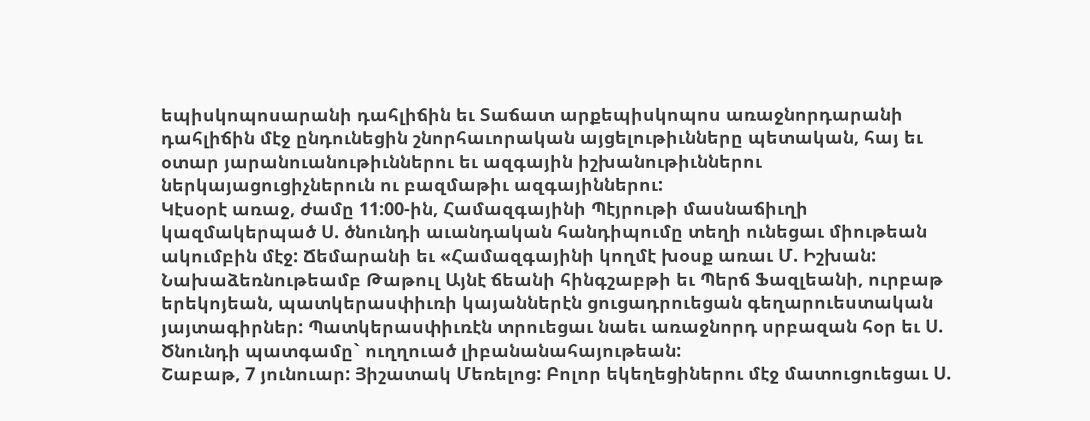եպիսկոպոսարանի դահլիճին եւ Տաճատ արքեպիսկոպոս առաջնորդարանի դահլիճին մէջ ընդունեցին շնորհաւորական այցելութիւնները պետական, հայ եւ օտար յարանուանութիւններու եւ ազգային իշխանութիւններու ներկայացուցիչներուն ու բազմաթիւ ազգայիններու:
Կէսօրէ առաջ, ժամը 11:00-ին, Համազգայինի Պէյրութի մասնաճիւղի կազմակերպած Ս. ծնունդի աւանդական հանդիպումը տեղի ունեցաւ միութեան ակումբին մէջ: Ճեմարանի եւ «Համազգայինի կողմէ խօսք առաւ Մ. Իշխան:
Նախաձեռնութեամբ Թաթուլ Այնէ ճեանի հինգշաբթի եւ Պերճ Ֆազլեանի, ուրբաթ երեկոյեան, պատկերասփիւռի կայաններէն ցուցադրուեցան գեղարուեստական յայտագիրներ: Պատկերասփիւռէն տրուեցաւ նաեւ առաջնորդ սրբազան հօր եւ Ս. Ծնունդի պատգամը` ուղղուած լիբանանահայութեան:
Շաբաթ, 7 յունուար: Յիշատակ Մեռելոց: Բոլոր եկեղեցիներու մէջ մատուցուեցաւ Ս.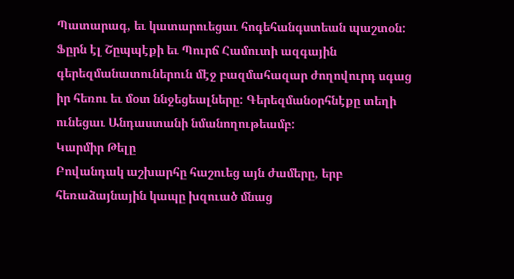Պատարագ, եւ կատարուեցաւ հոգեհանգստեան պաշտօն: Ֆըրն էլ Շըպպէքի եւ Պուրճ Համուտի ազգային գերեզմանատուներուն մէջ բազմահազար ժողովուրդ սգաց իր հեռու եւ մօտ ննջեցեալները: Գերեզմանօրհնէքը տեղի ունեցաւ Անդաստանի նմանողութեամբ:
Կարմիր Թելը
Բովանդակ աշխարհը հաշուեց այն ժամերը, երբ հեռաձայնային կապը խզուած մնաց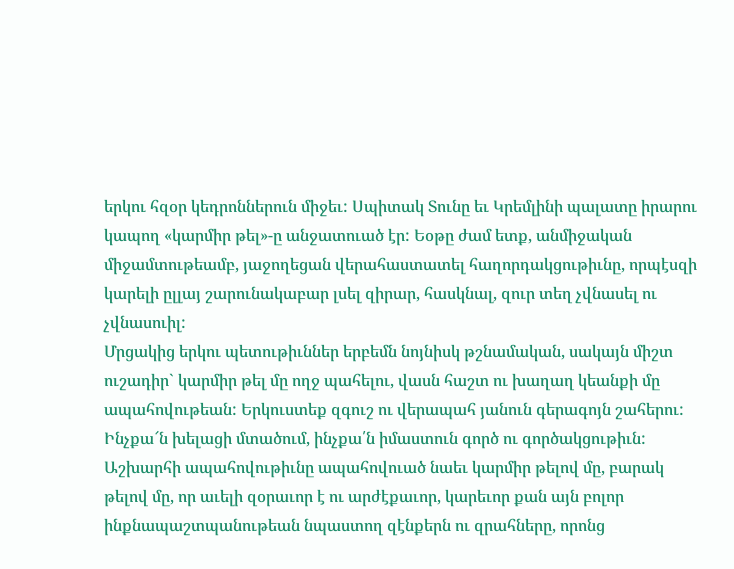երկու հզօր կեդրոններուն միջեւ: Սպիտակ Տունը եւ Կրեմլինի պալատը իրարու կապող «կարմիր թել»-ը անջատուած էր: Եօթը ժամ ետք, անմիջական միջամտութեամբ, յաջողեցան վերահաստատել հաղորդակցութիւնը, որպէսզի կարելի ըլլայ շարունակաբար լսել զիրար, հասկնալ, զուր տեղ չվնասել ու չվնասուիլ:
Մրցակից երկու պետութիւններ երբեմն նոյնիսկ թշնամական, սակայն միշտ ուշադիր` կարմիր թել մը ողջ պահելու, վասն հաշտ ու խաղաղ կեանքի մը ապահովութեան: Երկուստեք զգուշ ու վերապահ յանուն գերագոյն շահերու:
Ինչքա՜ն խելացի մտածում, ինչքա՛ն իմաստուն գործ ու գործակցութիւն: Աշխարհի ապահովութիւնը ապահովուած նաեւ կարմիր թելով մը, բարակ թելով մը, որ աւելի զօրաւոր է ու արժէքաւոր, կարեւոր քան այն բոլոր ինքնապաշտպանութեան նպաստող զէնքերն ու զրահները, որոնց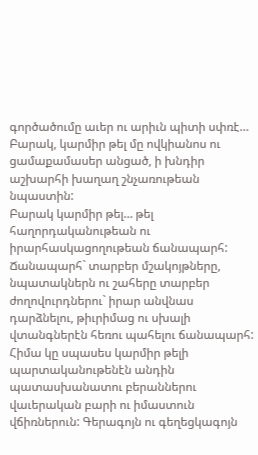գործածումը աւեր ու արիւն պիտի սփռէ…
Բարակ, կարմիր թել մը ովկիանոս ու ցամաքամասեր անցած, ի խնդիր աշխարհի խաղաղ շնչառութեան նպաստին:
Բարակ կարմիր թել… թել հաղորդականութեան ու իրարհասկացողութեան ճանապարհ: Ճանապարհ` տարբեր մշակոյթները, նպատակներն ու շահերը տարբեր ժողովուրդներու` իրար անվնաս դարձնելու, թիւրիմաց ու սխալի վտանգներէն հեռու պահելու ճանապարհ: Հիմա կը սպասես կարմիր թելի պարտականութենէն անդին պատասխանատու բերաններու վաւերական բարի ու իմաստուն վճիռներուն: Գերագոյն ու գեղեցկագոյն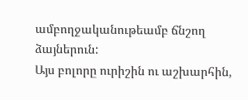ամբողջականութեամբ ճնշող ձայներուն:
Այս բոլորը ուրիշին ու աշխարհին,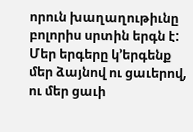որուն խաղաղութիւնը բոլորիս սրտին երգն է: Մեր երգերը կ’երգենք մեր ձայնով ու ցաւերով, ու մեր ցաւի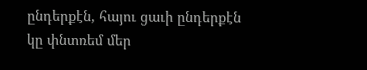ընդերքէն, հայու ցաւի ընդերքէն կը փնտռեմ մեր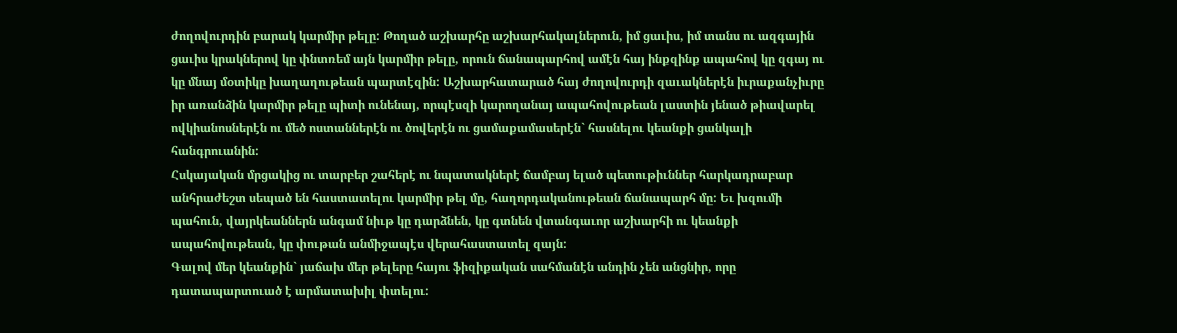ժողովուրդին բարակ կարմիր թելը: Թողած աշխարհը աշխարհակալներուն, իմ ցաւիս, իմ տանս ու ազգային ցաւիս կրակներով կը փնտռեմ այն կարմիր թելը, որուն ճանապարհով ամէն հայ ինքզինք ապահով կը զգայ ու կը մնայ մօտիկը խաղաղութեան պարտէզին: Աշխարհատարած հայ ժողովուրդի զաւակներէն իւրաքանչիւրը իր առանձին կարմիր թելը պիտի ունենայ, որպէսզի կարողանայ ապահովութեան լաստին յենած թիավարել ովկիանոսներէն ու մեծ ոստաններէն ու ծովերէն ու ցամաքամասերէն` հասնելու կեանքի ցանկալի հանգրուանին:
Հսկայական մրցակից ու տարբեր շահերէ ու նպատակներէ ճամբայ ելած պետութիւններ հարկադրաբար անհրաժեշտ սեպած են հաստատելու կարմիր թել մը, հաղորդականութեան ճանապարհ մը: Եւ խզումի պահուն, վայրկեաններն անգամ նիւթ կը դարձնեն, կը գտնեն վտանգաւոր աշխարհի ու կեանքի ապահովութեան, կը փութան անմիջապէս վերահաստատել զայն:
Գալով մեր կեանքին` յաճախ մեր թելերը հայու ֆիզիքական սահմանէն անդին չեն անցնիր, որը դատապարտուած է արմատախիլ փտելու: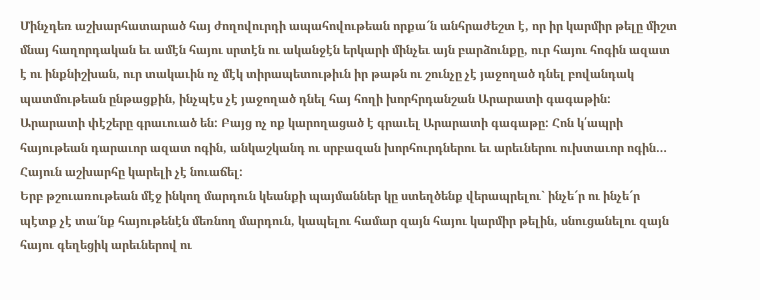Մինչդեռ աշխարհատարած հայ ժողովուրդի ապահովութեան որքա՜ն անհրաժեշտ է, որ իր կարմիր թելը միշտ մնայ հաղորդական եւ ամէն հայու սրտէն ու ականջէն երկարի մինչեւ այն բարձունքը, ուր հայու հոգին ազատ է ու ինքնիշխան, ուր տակաւին ոչ մէկ տիրապետութիւն իր թաթն ու շունչը չէ յաջողած դնել բովանդակ պատմութեան ընթացքին, ինչպէս չէ յաջողած դնել հայ հողի խորհրդանշան Արարատի գագաթին:
Արարատի փէշերը գրաւուած են: Բայց ոչ ոք կարողացած է գրաւել Արարատի գագաթը: Հոն կ՛ապրի հայութեան դարաւոր ազատ ոգին, անկաշկանդ ու սրբազան խորհուրդներու եւ արեւներու ուխտաւոր ոգին…
Հայուն աշխարհը կարելի չէ նուաճել:
Երբ թշուառութեան մէջ ինկող մարդուն կեանքի պայմաններ կը ստեղծենք վերապրելու` ինչե՜ր ու ինչե՜ր պէտք չէ տա՛նք հայութենէն մեռնող մարդուն, կապելու համար զայն հայու կարմիր թելին, սնուցանելու զայն հայու գեղեցիկ արեւներով ու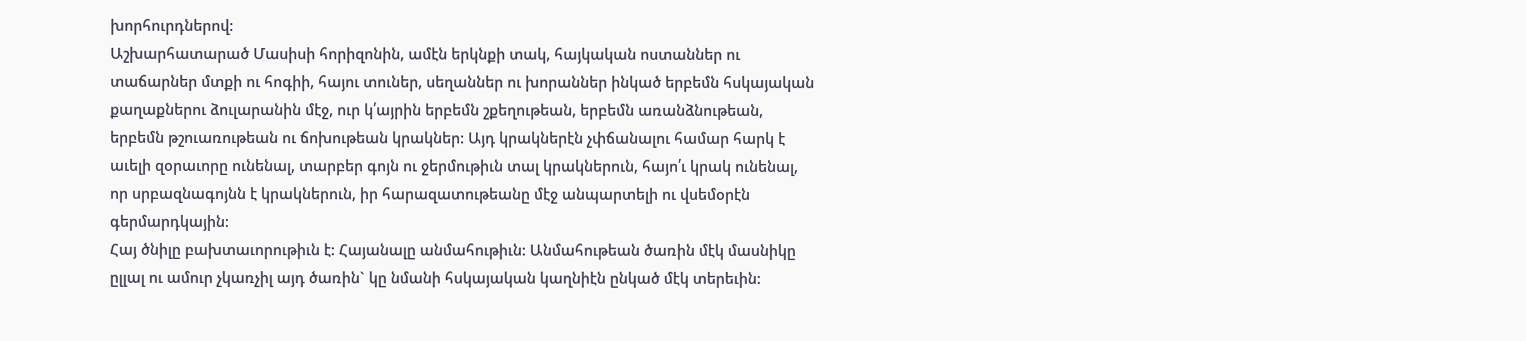խորհուրդներով:
Աշխարհատարած Մասիսի հորիզոնին, ամէն երկնքի տակ, հայկական ոստաններ ու տաճարներ մտքի ու հոգիի, հայու տուներ, սեղաններ ու խորաններ ինկած երբեմն հսկայական քաղաքներու ձուլարանին մէջ, ուր կ՛այրին երբեմն շքեղութեան, երբեմն առանձնութեան, երբեմն թշուառութեան ու ճոխութեան կրակներ: Այդ կրակներէն չփճանալու համար հարկ է աւելի զօրաւորը ունենալ, տարբեր գոյն ու ջերմութիւն տալ կրակներուն, հայո՛ւ կրակ ունենալ, որ սրբազնագոյնն է կրակներուն, իր հարազատութեանը մէջ անպարտելի ու վսեմօրէն գերմարդկային:
Հայ ծնիլը բախտաւորութիւն է: Հայանալը անմահութիւն: Անմահութեան ծառին մէկ մասնիկը ըլլալ ու ամուր չկառչիլ այդ ծառին` կը նմանի հսկայական կաղնիէն ընկած մէկ տերեւին: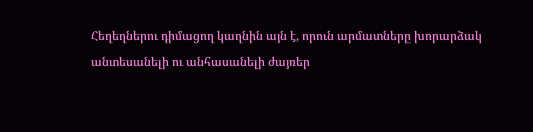Հեղեղներու դիմացող կաղնին այն է, որուն արմատները խորարձակ անտեսանելի ու անհասանելի ժայռեր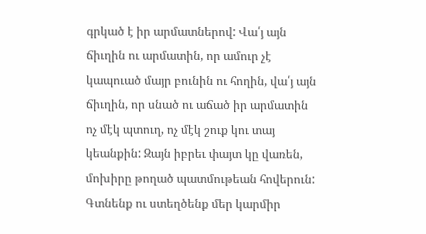գրկած է իր արմատներով: Վա՛յ այն ճիւղին ու արմատին, որ ամուր չէ կապուած մայր բունին ու հողին, վա՛յ այն ճիւղին, որ սնած ու աճած իր արմատին ոչ մէկ պտուղ, ոչ մէկ շուք կու տայ կեանքին: Զայն իբրեւ փայտ կը վառեն, մոխիրը թողած պատմութեան հովերուն:
Գտնենք ու ստեղծենք մեր կարմիր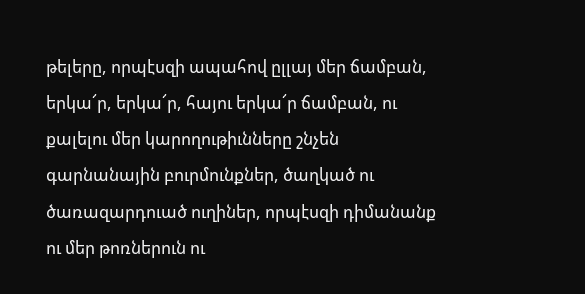թելերը, որպէսզի ապահով ըլլայ մեր ճամբան, երկա՜ր, երկա՜ր, հայու երկա՜ր ճամբան, ու քալելու մեր կարողութիւնները շնչեն գարնանային բուրմունքներ, ծաղկած ու ծառազարդուած ուղիներ, որպէսզի դիմանանք ու մեր թոռներուն ու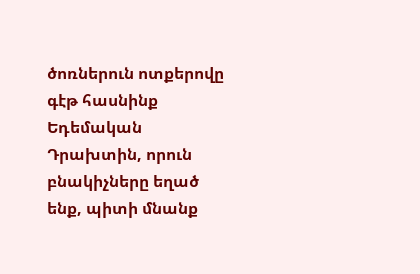ծոռներուն ոտքերովը գէթ հասնինք Եդեմական Դրախտին, որուն բնակիչները եղած ենք, պիտի մնանք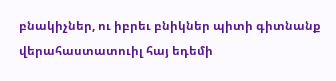բնակիչներ, ու իբրեւ բնիկներ պիտի գիտնանք վերահաստատուիլ հայ եդեմի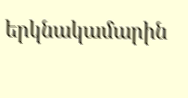երկնակամարին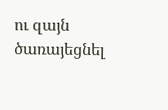ու զայն ծառայեցնել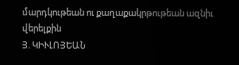մարդկութեան ու քաղաքակրթութեան ազնիւ վերելքին
Յ. ԿԻՒԼՈՅԵԱՆ